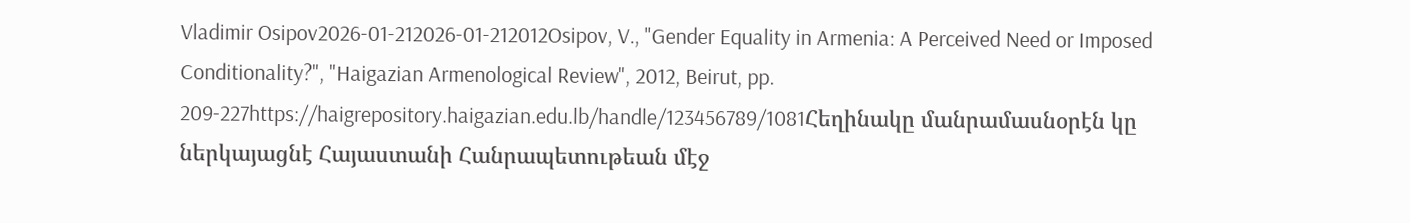Vladimir Osipov2026-01-212026-01-212012Osipov, V., "Gender Equality in Armenia: A Perceived Need or Imposed Conditionality?", "Haigazian Armenological Review", 2012, Beirut, pp. 209-227https://haigrepository.haigazian.edu.lb/handle/123456789/1081Հեղինակը մանրամասնօրէն կը ներկայացնէ Հայաստանի Հանրապետութեան մէջ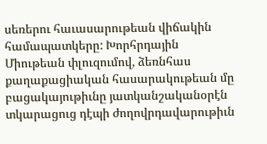սեռերու հաւասարութեան վիճակին համապատկերը: Խորհրդային Միութեան փլուզումով, ձեռնհաս քաղաքացիական հասարակութեան մը բացակայութիւնը յատկանշականօրէն տկարացուց դէպի ժողովրդավարութիւն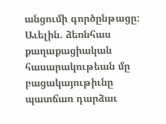անցումի գործընթացը: Աւելին. ձեռնհաս քաղաքացիական հասարակութեան մը բացակայութիւնը պատճառ դարձաւ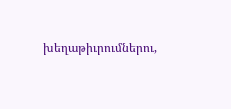խեղաթիւրումներու,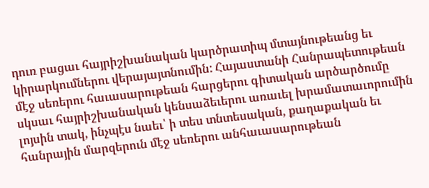դուռ բացաւ հայրիշխանական կարծրատիպ մտայնութեանց եւ կիրարկումներու վերայայտնումին: Հայաստանի Հանրապետութեան մէջ սեռերու հաւասարութեան հարցերու գիտական արծարծումը սկսաւ հայրիշխանական կենսաձեւերու առաւել խրամատաւորումին լոյսին տակ, ինչպէս նաեւ՝ ի տես տնտեսական, քաղաքական եւ հանրային մարզերուն մէջ սեռերու անհաւասարութեան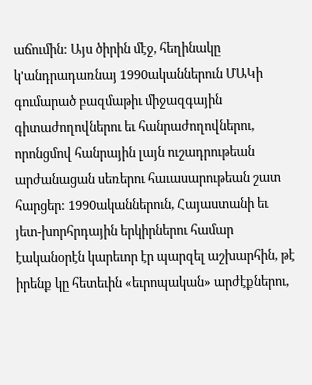աճումին: Այս ծիրին մէջ, հեղինակը կ'անդրադառնայ 1990ականներուն ՄԱԿի գումարած բազմաթիւ միջազգային գիտաժողովներու եւ հանրաժողովներու, որոնցմով հանրային լայն ուշադրութեան արժանացան սեռերու հաւասարութեան շատ հարցեր: 1990ականներուն, Հայաստանի եւ յետ-խորհրդային երկիրներու համար էականօրէն կարեւոր էր պարզել աշխարհին, թէ իրենք կը հետեւին «եւրոպական» արժէքներու,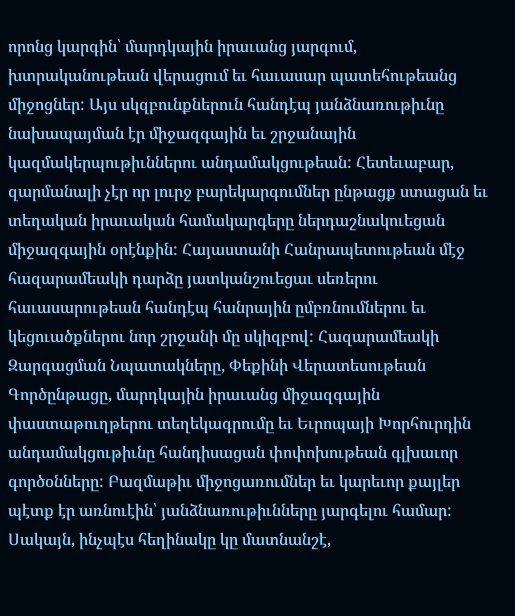որոնց կարգին՝ մարդկային իրաւանց յարգում, խտրականութեան վերացում եւ հաւասար պատեհութեանց միջոցներ: Այս սկզբունքներուն հանդէպ յանձնառութիւնը նախապայման էր միջազգային եւ շրջանային կազմակերպութիւններու անդամակցութեան: Հետեւաբար, զարմանալի չէր որ լուրջ բարեկարգումներ ընթացք ստացան եւ տեղական իրաւական համակարգերը ներդաշնակուեցան միջազգային օրէնքին: Հայաստանի Հանրապետութեան մէջ հազարամեակի դարձը յատկանշուեցաւ սեռերու հաւասարութեան հանդէպ հանրային ըմբռնումներու եւ կեցուածքներու նոր շրջանի մը սկիզբով: Հազարամեակի Զարգացման Նպատակները, Փեքինի Վերատեսութեան Գործընթացը, մարդկային իրաւանց միջազգային փաստաթուղթերու տեղեկագրումը եւ Եւրոպայի Խորհուրդին անդամակցութիւնը հանդիսացան փոփոխութեան գլխաւոր գործօնները: Բազմաթիւ միջոցառումներ եւ կարեւոր քայլեր պէտք էր առնուէին՝ յանձնառութիւնները յարգելու համար: Սակայն, ինչպէս հեղինակը կը մատնանշէ,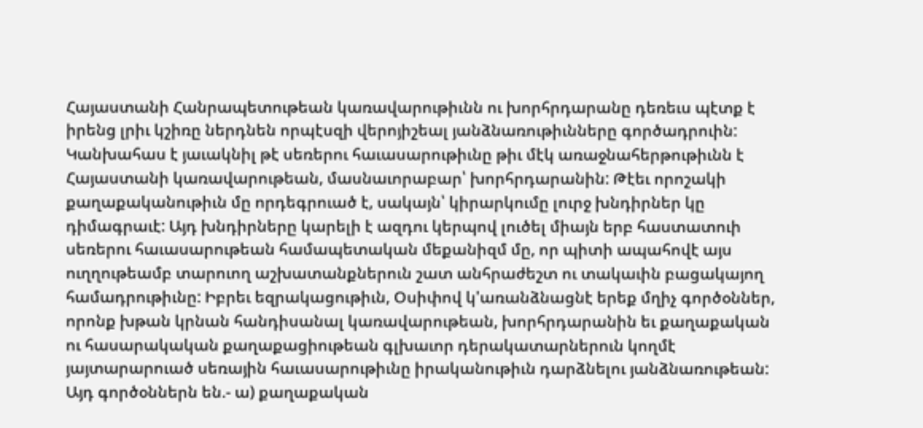Հայաստանի Հանրապետութեան կառավարութիւնն ու խորհրդարանը դեռեւս պէտք է իրենց լրիւ կշիռը ներդնեն որպէսզի վերոյիշեալ յանձնառութիւնները գործադրուին: Կանխահաս է յաւակնիլ թէ սեռերու հաւասարութիւնը թիւ մէկ առաջնահերթութիւնն է Հայաստանի կառավարութեան, մասնաւորաբար՝ խորհրդարանին: Թէեւ որոշակի քաղաքականութիւն մը որդեգրուած է, սակայն՝ կիրարկումը լուրջ խնդիրներ կը դիմագրաւէ: Այդ խնդիրները կարելի է ազդու կերպով լուծել միայն երբ հաստատուի սեռերու հաւասարութեան համապետական մեքանիզմ մը, որ պիտի ապահովէ այս ուղղութեամբ տարուող աշխատանքներուն շատ անհրաժեշտ ու տակաւին բացակայող համադրութիւնը: Իբրեւ եզրակացութիւն, Օսիփով կ'առանձնացնէ երեք մղիչ գործօններ, որոնք խթան կրնան հանդիսանալ կառավարութեան, խորհրդարանին եւ քաղաքական ու հասարակական քաղաքացիութեան գլխաւոր դերակատարներուն կողմէ յայտարարուած սեռային հաւասարութիւնը իրականութիւն դարձնելու յանձնառութեան: Այդ գործօններն են.- ա) քաղաքական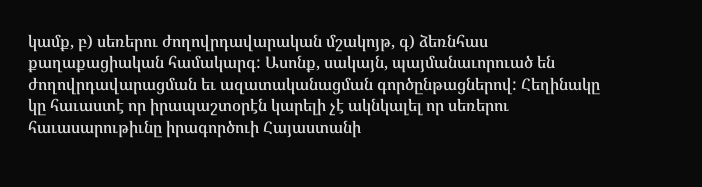կամք, բ) սեռերու ժողովրդավարական մշակոյթ, գ) ձեռնհաս քաղաքացիական համակարգ: Ասոնք, սակայն, պայմանաւորուած են ժողովրդավարացման եւ ազատականացման գործընթացներով: Հեղինակը կը հաւաստէ որ իրապաշտօրէն կարելի չէ ակնկալել որ սեռերու հաւասարութիւնը իրագործուի Հայաստանի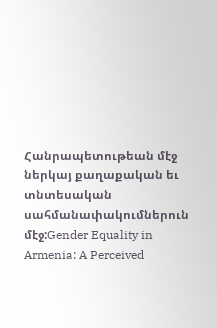Հանրապետութեան մէջ ներկայ քաղաքական եւ տնտեսական սահմանափակումներուն մէջ:Gender Equality in Armenia: A Perceived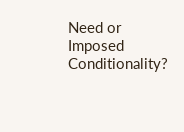Need or Imposed Conditionality?